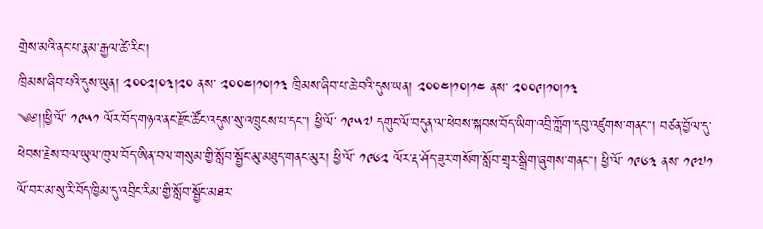གྲེས་མའི་ནང་པ་རྣམ་རྒྱལ་ཚེ་རིང་།
ཁྲིམས་ཞིབ་པའི་དུས་ཡུན། ༢༠༠༢།༠༣།༢༠ ནས་ ༢༠༠༤།༡༠།༡༣ ཁྲིམས་ཞིབ་པ་ཆེ་བའི་དུས་ཡན། ༢༠༠༤།༡༠།༡༤ ནས་ ༢༠༠༩།༡༠།༡༣
༄༅།།ཕྱི་ལོ་ ༡༩༥༡ ལོར་བོད་གཉའ་ནང་རྫོང་ཚོང་འདུས་སུ་འཁྲུངས་པ་དང་་། ཕྱི་ལོ་ ༡༩༥༧ དགུང་ལོ་བདུན་ལ་ཕེབས་སྐབས་བོད་ཡིག་འབྲི་ཀློག་དབུ་འཛུགས་གནང་་། བཙན་བྱོལ་དུ་ཕེབས་རྗེས་བལ་ཡུལ་ཁུལ་བོད་ཨིན་བལ་གསུམ་གྱི་སློབ་སྦྱོང་མུ་མཐུད་གནང་མུར། ཕྱི་ལོ་ ༡༩༦༢ ལོར་རྡ་ཤོད་ཟུར་གསོག་སློབ་གྲྭར་སྒྲིག་ཞུགས་གནང་་། ཕྱི་ལོ་ ༡༩༦༣ ནས་ ༡༩༧༡ ལོ་བར་མ་སུ་རི་བོད་ཁྱིམ་དུ་འབྲིང་རིམ་གྱི་སློབ་སྦྱོང་མཐར་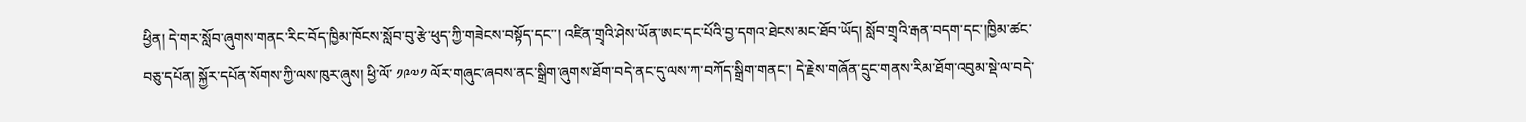ཕྱིན། དེ་གར་སློབ་ཞུགས་གནང་རིང་བོད་ཁྱིམ་ཁོངས་སློབ་བུ་རྩེ་ཕུད་ཀྱི་གཟེངས་བསྟོད་དང་་། འཛིན་གྲྭའི་ཤེས་ཡོན་ཨང་དང་པོའི་བྱ་དགའ་ཐེངས་མང་ཐོབ་ཡོད། སློབ་གྲྭའི་རྒན་བདག་དང་།ཁྱིམ་ཚང་བཅུ་དཔོན། སྐྱོར་དཔོན་སོགས་ཀྱི་ལས་ཁུར་ཞུས། ཕྱི་ལོ་ ༡༩༧༡ ལོར་གཞུང་ཞབས་ནང་སྒྲིག་ཞུགས་ཐོག་བདེ་ནང་དུ་ལས་ཀ་བཀོད་སྒྲིག་གནང་། དེ་རྗེས་གཞོན་དྲུང་གནས་རིམ་ཐོག་འབུམ་སྡེ་ལ་བདེ་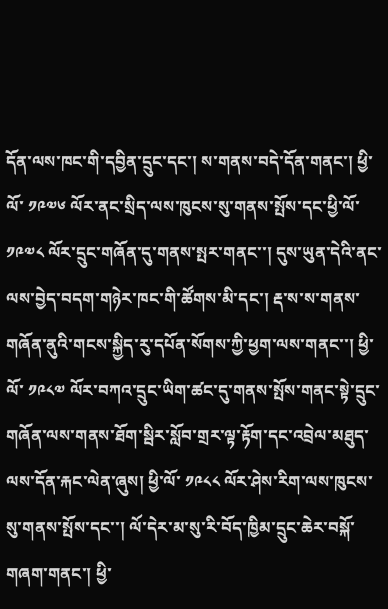དོན་ལས་ཁང་གི་དབྱིན་དྲུང་དང་། ས་གནས་བདེ་དོན་གནང་། ཕྱི་ལོ་ ༡༩༧༦ ལོར་ནང་སྲིད་ལས་ཁུངས་སུ་གནས་སྤོས་དང་ཕྱི་ལོ་ ༡༩༧༨ ལོར་དྲུང་གཞོན་དུ་གནས་སྤར་གནང་་། དུས་ཡུན་དེའི་ནང་ལས་བྱེད་བདག་གཉེར་ཁང་གི་ཚོགས་མི་དང་། རྡ་ས་ས་གནས་གཞོན་ནུའི་གངས་སྐྱིད་རུ་དཔོན་སོགས་ཀྱི་ཕྱག་ལས་གནང་་། ཕྱི་ལོ་ ༡༩༨༧ ལོར་བཀའ་དྲུང་ཡིག་ཚང་དུ་གནས་སྤོས་གནང་སྟེ་དྲུང་གཞོན་ལས་གནས་ཐོག་སྦིར་སློབ་གྲར་ལྟ་རྟོག་དང་འབྲེལ་མཐུད་ལས་དོན་རྐང་ལེན་ཞུས། ཕྱི་ལོ་ ༡༩༨༨ ལོར་ཤེས་རིག་ལས་ཁུངས་སུ་གནས་སྤོས་དང་་། ལོ་དེར་མ་སུ་རི་བོད་ཁྱིམ་དྲུང་ཆེར་བསྐོ་གཞག་གནང་། ཕྱི་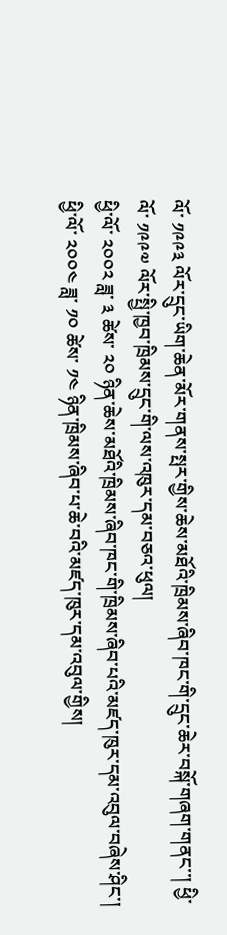ལོ་ ༡༩༩༣ ལོར་དྲུང་ཡིག་ཆེན་མོར་གནས་སྤར་གྱིས་ཆེས་མཐོའི་ཁྲིམས་ཞིབ་ཁང་གི་དྲུང་ཆེར་བསྐོ་གཞག་གནང་་། ཕྱི་ལོ་ ༡༩༩༧ ལོར་སྤྱི་ཁྱབ་ཁྲིམས་དྲུང་གི་ལས་འཁུར་དམ་བཅའ་ཕུལ།
ཕྱི་ལོ་ ༢༠༠༢ ཟླ་ ༣ ཚེས་ ༢༠ ཉིན་ཆེས་མཐོའི་ཁྲིམས་ཞིབ་ཁང་གི་ཁྲིམས་ཞིབ་པའི་མཛད་ཁུར་དམ་འབུལ་བཞེས་ཤིང་། ཕྱི་ལོ་ ༢༠༠༤ ཟླ་ ༡༠ ཚེས་ ༡༤ ཉིན་ཁྲིམས་ཞིབ་པ་ཆེ་བའི་མཛད་ཁུར་དམ་འབུལ་གྱིས།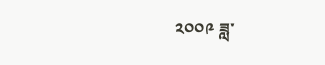༢༠༠༩ ཟླ་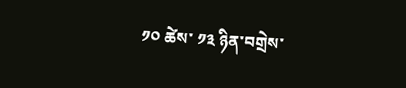༡༠ ཚེས་ ༡༣ ཉིན་བགྲེས་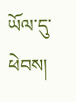ཡོལ་དུ་ཕེབས།